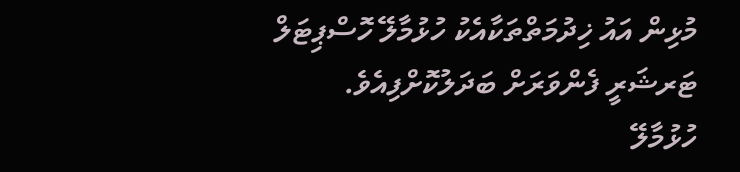މުޅިން އައު ޚިދުމަތްތަކާއެކު ހުޅުމާލޭ ހޮސްޕިޓަލް ޓަރޝަރީ ފެންވަރަށް ބަދަލުކޮށްފިއެވެ.
ހުޅުމާލޭ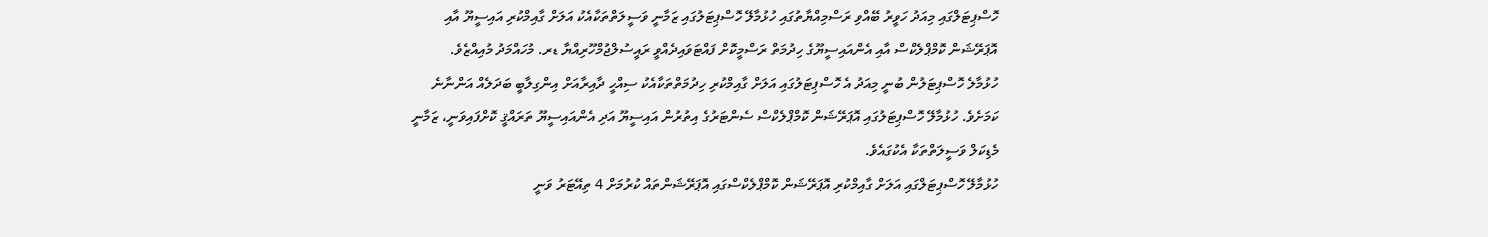ހޮސްޕިޓަލްގައި މިއަދު ހަވީރު ބޭއްވި ރަސްމިއްޔާތުގައި ހުޅުމާލޭ ހޮސްޕިޓަލުގައި ޒަމާނީ ވަސީލަތްތަކާއެކު އަލަށް ގާއިމްކުރި އައިސީޔޫ އާއި އޮޕަރޭޝަން ކޮމްޕްލެކްސް އާއި އެންއައިސީޔޫގެ ހިދުމަތް ރަސްމީކޮށް ފައްޓަވައިދެއްވީ ރައީސުލްޖުމްހޫރިއްޔާ ޑރ. މުހައްމަދު މުއިއްޒެވެ.
ހުޅުމާލެ ހޮސްޕިޓަލުން ބުނީ މިއަދު އެ ހޮސްޕިޓަލުގައި އަލަށް ގާއިމްކުރި ހިދުމަތްތަކާއެކު ސިއްހީ ދާއިރާއަށް އިންގިލާބީ ބަދަލެއް އަންނާނެ ކަމަށެވެ. ހުޅުމާލޭ ހޮސްޕިޓަލުގައި އޮޕަރޭޝަން ކޮމްޕްލެކްސް ސެންޓަރުގެ އިތުރުން އައިސީޔޫ އަދި އެންއައިސީޔޫ ތަރައްޤީ ކޮށްފައިވަނީ، ޒަމާނީ މެޑިކަލް ވަސީލަތްތަކާ އެކުގައެވެ.
ހުޅުމާލޭ ހޮސްޕިޓަލްގައި އަލަށް ގާއިމްކުރި އޮޕަރޭޝަން ކޮމްޕްލެކްސްގައި އޮޕަރޭޝަންތައް ކުރުމަށް 4 ތިއޭޓަރު ވަނީ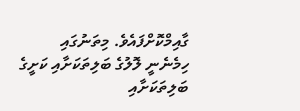ގާއިމްކޮށްފައެވެ. މިތަނުގައި ހިމެނެނީ ލޮލުގެ ބަލިތަކަށާއި ކަށީގެ ބަލިތަކަށާއި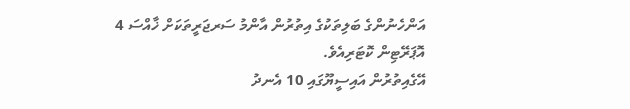އަންހެނުންގެ ބަލިތަކުގެ އިތުރުން އާންމު ސަރޖަރީތަކަށް ޚާއްސަ 4 އޮޕަރޭޓިން ކޮޓަރިއެވެ.
އޭގެއިތުރުން އައިސީޔޫގައި 10 އެނދު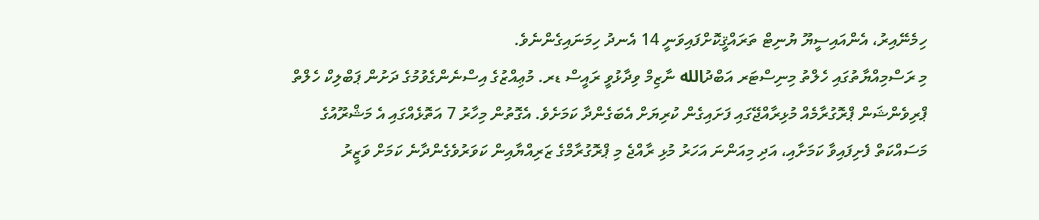ހިމެނޭއިރު، އެންއައިސީޔޫ ޔުނިޓް ތަރައްޤީކޮށްފައިވަނީ 14 އެނދު ހިމަނައިގެންނެވެ.
މި ރަސްމިއްޔާތުގައި ހެލްތު މިނިސްޓަރ އަބްދުالله ނާޒިމް ވިދާޅުވީ ރައީސް ޑރ. މުޢިއްޒުގެ އިސްނެންގެވުމުގެ ދަށުން ޕަބްލިކް ހެލްތް ޕްރިވެންޝަން ޕްރޮގުރާމެއް މުޅިރާއްޖޭގައި ފަށައިގެން ކުރިޔަށް އެބަގެންދާ ކަމަށެވެ. އެގޮތުން މިހާރު 7 އަތޮޅެއްގައި އެ މަޝްރޫއުގެ މަސައްކަތް ފެށިފައިވާ ކަމަށާއި، އަދި މިއަންނަ އަހަރު މުޅި ރާއްޖެ މި ޕްރޮގުރާމްގެ ޒަރިއްޔާއިން ކަވަރުވެގެންދާނެ ކަމަށް ވަޒީރު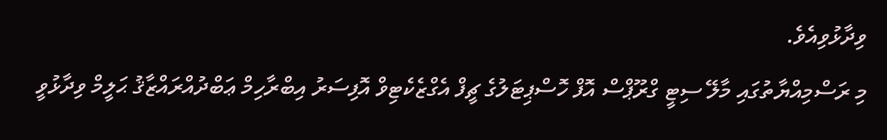ވިދާޅުވިއެވެ.
މި ރަސްމިއްޔާތުގައި މާލޭ ސިޓީ ގްރޫޕްސް އޮފް ހޮސްޕިޓަލުގެ ޗީފް އެގްޒެކެޓިވް އޮފިސަރު އިބްރާހިމް ޢަބްދުއްރައްޒާޤު ޙަލީމް ވިދާޅުވީ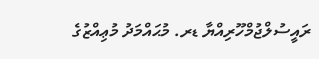ރައީސުލްޖުމްހޫރިއްޔާ ޑރ. މުޙައްމަދު މުޢިއްޒުގެ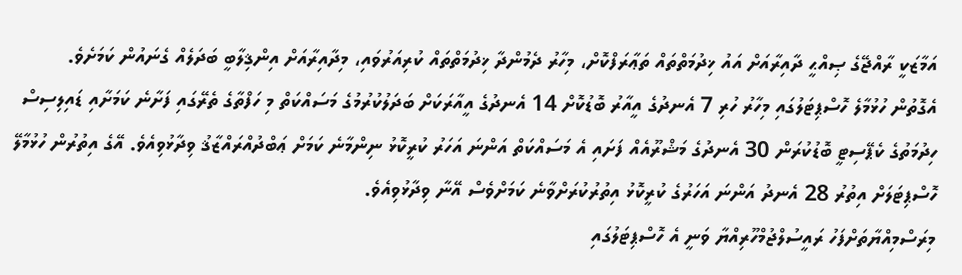އަމާޒަކީ ރާއްޖޭގެ ޞިއްޙީ ދާއިރާއަށް އައު ޚިދުމަތްތައް ތަޢާރަފްކޮށް، މިހާރު ދެމުންދާ ޚިދުމަތްތައް ކުރިއަރުވައި، މިދާއިރާއަށް އިންޤިލާބީ ބަދަލެއް ގެނައުން ކަމަށެވެ.
އެގޮތުން ހުޅުމާލެ ހޮސްޕިޓަލުގައި މިހާރު ހުރި 7 އެނދުގެ އީއާރު ބޮޑުކޮށް 14 އެނދުގެ އީއާރަކަށް ބަދަލުކުރުމުގެ މަސައްކަތް މި ހަފްތާގެ ތެރޭގައި ފަށާނެ ކަމަށާއި ޑައިލިސިސް ހިދުމަތުގެ ކެޕޭސިޓީ ބޮޑުކުރަން 30 އެނދުގެ މަޝްރޫއެއް ފަށައި އެ މަސައްކަތް އަންނަ އަހަރު ކުރީކޮޅު ނިންމާނެ ކަމަށް ޢަބްދުއްރައްޒާޤު ވިދާޅުވިއެވެ. އޭގެ އިތުރުން ހުޅުމާލޭ ހޮސްޕިޓަލަށް އިތުރު 28 އެނދު އަންނަ އަހަރުގެ ކުރީކޮޅު އިތުރުކުރަށްވާނެ ކަމަށްވެސް އޭނާ ވިދާޅުވިއެވެ.
މިރަސްމިއްޔާތަށްފަހު ރައީސުލްޖުމްހޫރިއްޔާ ވަނީ އެ ހޮސްޕިޓަލުގައި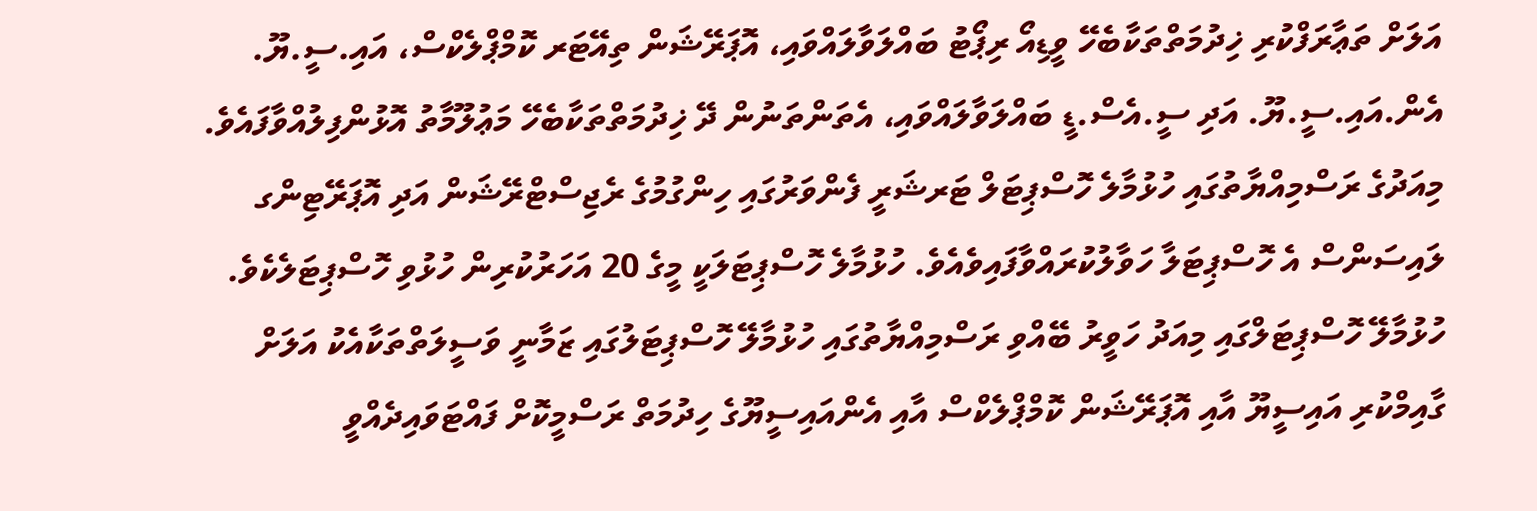އަލަށް ތަޢާރަފްކުރި ޚިދުމަތްތަކާބެހޭ ވީޑިއޯ ރިޕޯޓު ބައްލަވާލައްވައި، އޮޕަރޭޝަން ތިއޭޓަރ ކޮމްޕްލެކްސް، އައި.ސީ.ޔޫ. އެން.އައި.ސީ.ޔޫ. އަދި ސީ.އެސް.ޑީ ބައްލަވާލައްވައި، އެތަންތަނުން ދޭ ޚިދުމަތްތަކާބެހޭ މަޢުލޫމާތު އޮޅުންފިލުއްވާފައެވެ.
މިއަދުގެ ރަސްމިއްޔާތުގައި ހުޅުމާލެ ހޮސްޕިޓަލް ޓަރޝަރީ ފެންވަރުގައި ހިންގުމުގެ ރެޖިސްޓްރޭޝަން އަދި އޮޕަރޭޓިންގ ލައިސަންސް އެ ހޮސްޕިޓަލާ ހަވާލުކުރައްވާފައިވެއެވެ. ހުޅުމާލެ ހޮސްޕިޓަލަކީ މީގެ 20 އަހަރުކުރިން ހުޅުވި ހޮސްޕިޓަލެކެވެ.
ހުޅުމާލޭ ހޮސްޕިޓަލްގައި މިއަދު ހަވީރު ބޭއްވި ރަސްމިއްޔާތުގައި ހުޅުމާލޭ ހޮސްޕިޓަލުގައި ޒަމާނީ ވަސީލަތްތަކާއެކު އަލަށް ގާއިމްކުރި އައިސީޔޫ އާއި އޮޕަރޭޝަން ކޮމްޕްލެކްސް އާއި އެންއައިސީޔޫގެ ހިދުމަތް ރަސްމީކޮށް ފައްޓަވައިދެއްވީ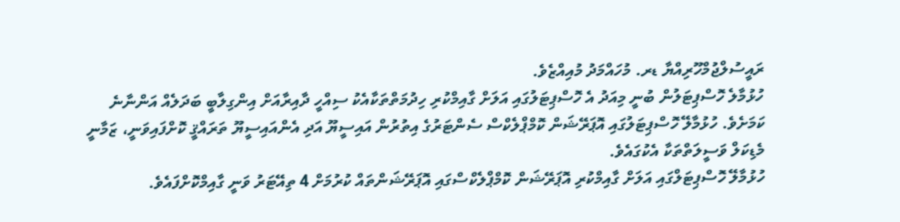ރައީސުލްޖުމްހޫރިއްޔާ ޑރ. މުހައްމަދު މުއިއްޒެވެ.
ހުޅުމާލެ ހޮސްޕިޓަލުން ބުނީ މިއަދު އެ ހޮސްޕިޓަލުގައި އަލަށް ގާއިމްކުރި ހިދުމަތްތަކާއެކު ސިއްހީ ދާއިރާއަށް އިންގިލާބީ ބަދަލެއް އަންނާނެ ކަމަށެވެ. ހުޅުމާލޭ ހޮސްޕިޓަލުގައި އޮޕަރޭޝަން ކޮމްޕްލެކްސް ސެންޓަރުގެ އިތުރުން އައިސީޔޫ އަދި އެންއައިސީޔޫ ތަރައްޤީ ކޮށްފައިވަނީ، ޒަމާނީ މެޑިކަލް ވަސީލަތްތަކާ އެކުގައެވެ.
ހުޅުމާލޭ ހޮސްޕިޓަލްގައި އަލަށް ގާއިމްކުރި އޮޕަރޭޝަން ކޮމްޕްލެކްސްގައި އޮޕަރޭޝަންތައް ކުރުމަށް 4 ތިއޭޓަރު ވަނީ ގާއިމްކޮށްފައެވެ.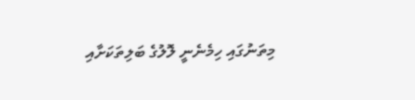މިތަނުގައި ހިމެނެނީ ލޮލުގެ ބަލިތަކަށާއި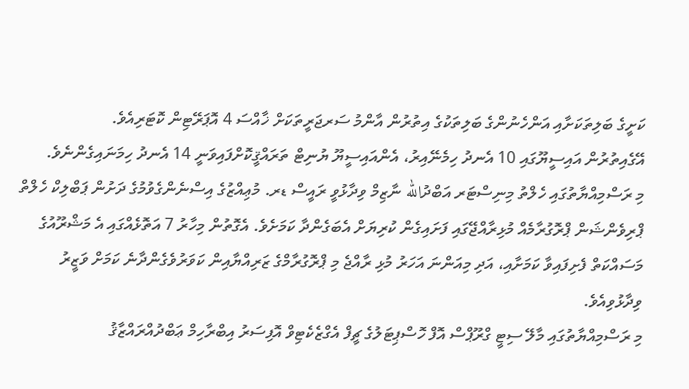ކަށީގެ ބަލިތަކަށާއި އަންހެނުންގެ ބަލިތަކުގެ އިތުރުން އާންމު ސަރޖަރީތަކަށް ޚާއްސަ 4 އޮޕަރޭޓިން ކޮޓަރިއެވެ.
އޭގެއިތުރުން އައިސީޔޫގައި 10 އެނދު ހިމެނޭއިރު، އެންއައިސީޔޫ ޔުނިޓް ތަރައްޤީކޮށްފައިވަނީ 14 އެނދު ހިމަނައިގެންނެވެ.
މި ރަސްމިއްޔާތުގައި ހެލްތު މިނިސްޓަރ އަބްދުالله ނާޒިމް ވިދާޅުވީ ރައީސް ޑރ. މުޢިއްޒުގެ އިސްނެންގެވުމުގެ ދަށުން ޕަބްލިކް ހެލްތް ޕްރިވެންޝަން ޕްރޮގުރާމެއް މުޅިރާއްޖޭގައި ފަށައިގެން ކުރިޔަށް އެބަގެންދާ ކަމަށެވެ. އެގޮތުން މިހާރު 7 އަތޮޅެއްގައި އެ މަޝްރޫއުގެ މަސައްކަތް ފެށިފައިވާ ކަމަށާއި، އަދި މިއަންނަ އަހަރު މުޅި ރާއްޖެ މި ޕްރޮގުރާމްގެ ޒަރިއްޔާއިން ކަވަރުވެގެންދާނެ ކަމަށް ވަޒީރު ވިދާޅުވިއެވެ.
މި ރަސްމިއްޔާތުގައި މާލޭ ސިޓީ ގްރޫޕްސް އޮފް ހޮސްޕިޓަލުގެ ޗީފް އެގްޒެކެޓިވް އޮފިސަރު އިބްރާހިމް ޢަބްދުއްރައްޒާޤު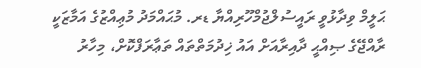ޙަލީމް ވިދާޅުވީ ރައީސުލްޖުމްހޫރިއްޔާ ޑރ. މުޙައްމަދު މުޢިއްޒުގެ އަމާޒަކީ ރާއްޖޭގެ ޞިއްޙީ ދާއިރާއަށް އައު ޚިދުމަތްތައް ތަޢާރަފްކޮށް، މިހާރު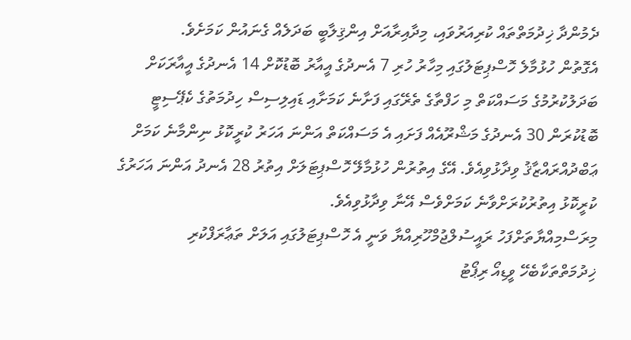ދެމުންދާ ޚިދުމަތްތައް ކުރިއަރުވައި، މިދާއިރާއަށް އިންޤިލާބީ ބަދަލެއް ގެނައުން ކަމަށެވެ.
އެގޮތުން ހުޅުމާލެ ހޮސްޕިޓަލުގައި މިހާރު ހުރި 7 އެނދުގެ އީއާރު ބޮޑުކޮށް 14 އެނދުގެ އީއާރަކަށް ބަދަލުކުރުމުގެ މަސައްކަތް މި ހަފްތާގެ ތެރޭގައި ފަށާނެ ކަމަށާއި ޑައިލިސިސް ހިދުމަތުގެ ކެޕޭސިޓީ ބޮޑުކުރަން 30 އެނދުގެ މަޝްރޫއެއް ފަށައި އެ މަސައްކަތް އަންނަ އަހަރު ކުރީކޮޅު ނިންމާނެ ކަމަށް ޢަބްދުއްރައްޒާޤު ވިދާޅުވިއެވެ. އޭގެ އިތުރުން ހުޅުމާލޭ ހޮސްޕިޓަލަށް އިތުރު 28 އެނދު އަންނަ އަހަރުގެ ކުރީކޮޅު އިތުރުކުރަށްވާނެ ކަމަށްވެސް އޭނާ ވިދާޅުވިއެވެ.
މިރަސްމިއްޔާތަށްފަހު ރައީސުލްޖުމްހޫރިއްޔާ ވަނީ އެ ހޮސްޕިޓަލުގައި އަލަށް ތަޢާރަފްކުރި ޚިދުމަތްތަކާބެހޭ ވީޑިއޯ ރިޕޯޓު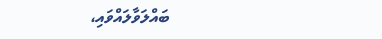ބައްލަވާލައްވައި،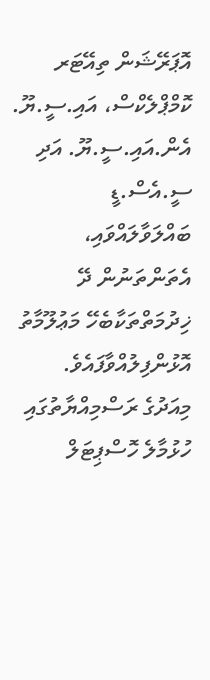އޮޕަރޭޝަން ތިއޭޓަރ ކޮމްޕްލެކްސް، އައި.ސީ.ޔޫ. އެން.އައި.ސީ.ޔޫ. އަދި ސީ.އެސް.ޑީ ބައްލަވާލައްވައި، އެތަންތަނުން ދޭ ޚިދުމަތްތަކާބެހޭ މަޢުލޫމާތު އޮޅުންފިލުއްވާފައެވެ.
މިއަދުގެ ރަސްމިއްޔާތުގައި ހުޅުމާލެ ހޮސްޕިޓަލް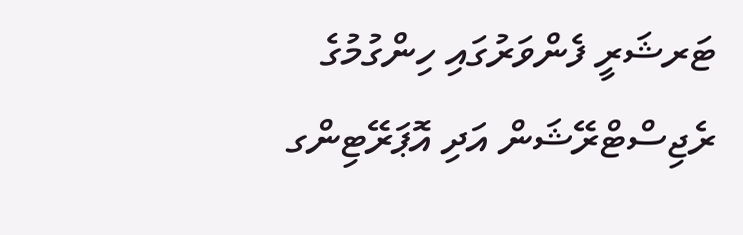ޓަރޝަރީ ފެންވަރުގައި ހިންގުމުގެ ރެޖިސްޓްރޭޝަން އަދި އޮޕަރޭޓިންގ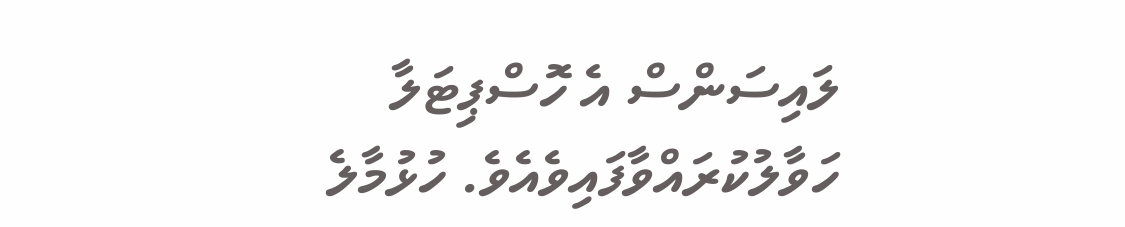ލައިސަންސް އެ ހޮސްޕިޓަލާ ހަވާލުކުރައްވާފައިވެއެވެ. ހުޅުމާލެ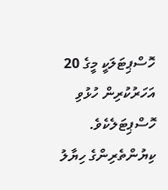ހޮސްޕިޓަލަކީ މީގެ 20 އަހަރުކުރިން ހުޅުވި ހޮސްޕިޓަލެކެވެ.
ކިޔުންތެރިންގެ ހިޔާލު